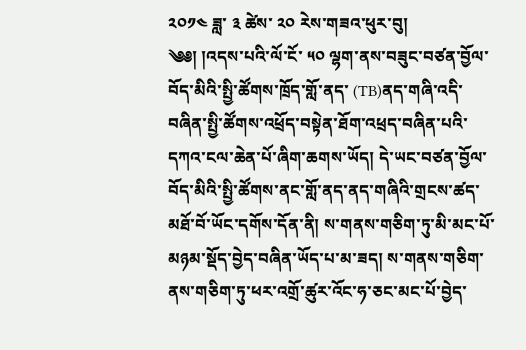༢༠༡༤ ཟླ་ ༣ ཚེས་ ༢༠ རེས་གཟའ་ཕུར་བུ།
༄༅། །འདས་པའི་ལོ་ངོ་ ༥༠ ལྷག་ནས་བཟུང་བཙན་བྱོལ་བོད་མིའི་སྤྱི་ཚོགས་ཁྲོད་གློ་ནད་ (TB)ནད་གཞི་འདི་བཞིན་སྤྱི་ཚོགས་འཕྲོད་བསྟེན་ཐོག་འཕྲད་བཞིན་པའི་དཀའ་ངལ་ཆེན་པོ་ཞིག་ཆགས་ཡོད། དེ་ཡང་བཙན་བྱོལ་བོད་མིའི་སྤྱི་ཚོགས་ནང་གློ་ནད་ནད་གཞིའི་གྲངས་ཚད་མཐོ་བོ་ཡོང་དགོས་དོན་ནི། ས་གནས་གཅིག་ཏུ་མི་མང་པོ་མཉམ་སྡོད་བྱེད་བཞིན་ཡོད་པ་མ་ཟད། ས་གནས་གཅིག་ནས་གཅིག་ཏུ་ཕར་འགྲོ་ཚུར་འོང་ཧ་ཅང་མང་པོ་བྱེད་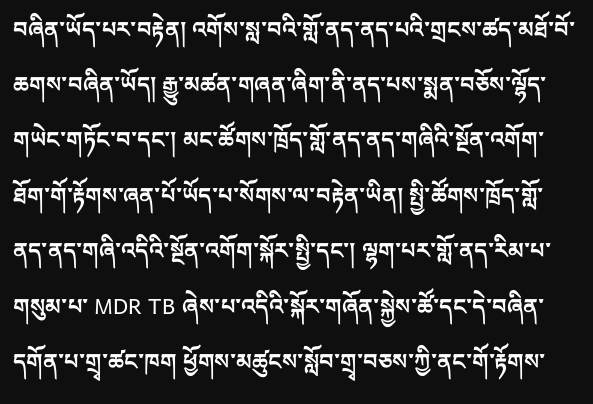བཞིན་ཡོད་པར་བརྟེན། འགོས་སླ་བའི་གློ་ནད་ནད་པའི་གྲངས་ཚད་མཐོ་བོ་ཆགས་བཞིན་ཡོད། རྒྱུ་མཚན་གཞན་ཞིག་ནི་ནད་པས་སྨན་བཅོས་ལྷོད་གཡེང་གཏོང་བ་དང་། མང་ཚོགས་ཁྲོད་གློ་ནད་ནད་གཞིའི་སྔོན་འགོག་ཐོག་གོ་རྟོགས་ཞན་པོ་ཡོད་པ་སོགས་ལ་བརྟེན་ཡིན། སྤྱི་ཚོགས་ཁྲོད་གློ་ནད་ནད་གཞི་འདིའི་སྔོན་འགོག་སྐོར་སྤྱི་དང་། ལྷག་པར་གློ་ནད་རིམ་པ་གསུམ་པ་ MDR TB ཞེས་པ་འདིའི་སྐོར་གཞོན་སྐྱེས་ཚོ་དང་དེ་བཞིན་དགོན་པ་གྲྭ་ཚང་ཁག ཕྱོགས་མཚུངས་སློབ་གྲྭ་བཅས་ཀྱི་ནང་གོ་རྟོགས་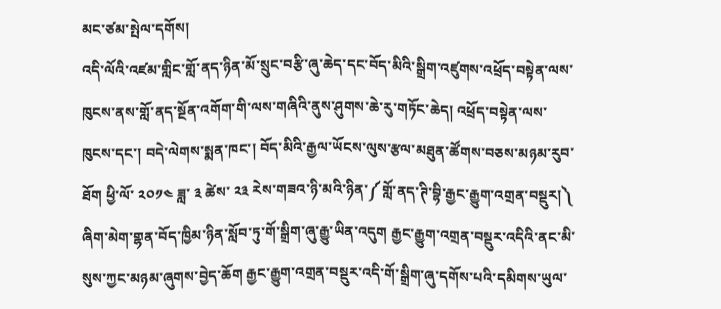མང་ཙམ་སྤེལ་དགོས།
འདི་ལོའི་འཛམ་གླིང་གློ་ནད་ཉིན་མོ་སྲུང་བརྩི་ཞུ་ཆེད་དང་བོད་མིའི་སྒྲིག་འཛུགས་འཕྲོད་བསྟེན་ལས་ཁུངས་ནས་གློ་ནད་སྔོན་འགོག་གི་ལས་གཞིའི་ནུས་ཤུགས་ཆེ་རུ་གཏོང་ཆེད། འཕྲོད་བསྟེན་ལས་ཁུངས་དང་། བདེ་ལེགས་སྨན་ཁང་། བོད་མིའི་རྒྱལ་ཡོངས་ལུས་རྩལ་མཐུན་ཚོགས་བཅས་མཉམ་རུབ་ཐོག ཕྱི་ལོ་ ༢༠༡༤ ཟླ་ ༣ ཚེས་ ༢༣ རེས་གཟའ་ཉི་མའི་ཉིན་༼གློ་ནད་ཊི་བྷི་རྒྱང་རྒྱུག་འགྲན་བསྡུར།༽ ཞིག་མེག་གྷན་བོད་ཁྱིམ་ཉིན་སློབ་ཏུ་གོ་སྒྲིག་ཞུ་རྒྱུ་ཡིན་འདུག རྒྱང་རྒྱུག་འགྲན་བསྡུར་འདིའི་ནང་མི་སུས་ཀྱང་མཉམ་ཞུགས་བྱེད་ཆོག རྒྱང་རྒྱུག་འགྲན་བསྡུར་འདི་གོ་སྒྲིག་ཞུ་དགོས་པའི་དམིགས་ཡུལ་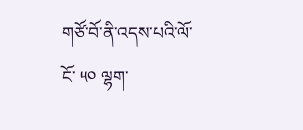གཙོ་བོ་ནི་འདས་པའི་ལོ་ངོ་ ༥༠ ལྷག་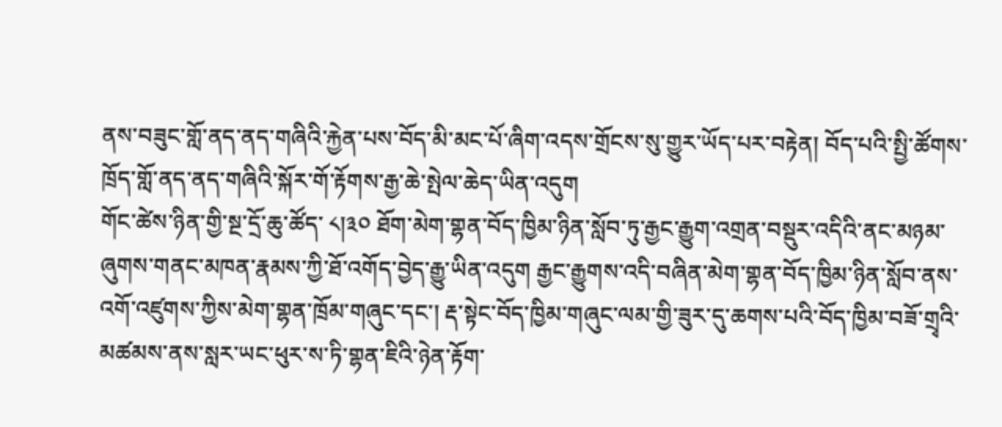ནས་བཟུང་གློ་ནད་ནད་གཞིའི་རྐྱེན་པས་བོད་མི་མང་པོ་ཞིག་འདས་གྲོངས་སུ་གྱུར་ཡོད་པར་བརྟེན། བོད་པའི་སྤྱི་ཚོགས་ཁྲོད་གློ་ནད་ནད་གཞིའི་སྐོར་གོ་རྟོགས་རྒྱ་ཆེ་སྤེལ་ཆེད་ཡིན་འདུག
གོང་ཚེས་ཉིན་གྱི་སྔ་དྲོ་ཆུ་ཚོད་ ༨།༣༠ ཐོག་མེག་གྷན་བོད་ཁྱིམ་ཉིན་སློབ་ཏུ་རྒྱང་རྒྱུག་འགྲན་བསྡུར་འདིའི་ནང་མཉམ་ཞུགས་གནང་མཁན་རྣམས་ཀྱི་ཐོ་འགོད་བྱེད་རྒྱུ་ཡིན་འདུག རྒྱང་རྒྱུགས་འདི་བཞིན་མེག་གྷན་བོད་ཁྱིམ་ཉིན་སློབ་ནས་འགོ་འཛུགས་ཀྱིས་མེག་གྷན་ཁྲོམ་གཞུང་དང་། རྡ་སྟེང་བོད་ཁྱིམ་གཞུང་ལམ་གྱི་ཟུར་དུ་ཆགས་པའི་བོད་ཁྱིམ་བཟོ་གྲྭའི་མཚམས་ནས་སླར་ཡང་ཕུར་ས་ཏི་གྷན་ཇིའི་ཉེན་རྟོག་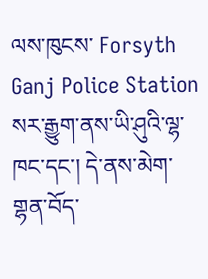ལས་ཁུངས་ Forsyth Ganj Police Station སར་རྒྱུག་ནས་ཡི་ཤུའི་ལྷ་ཁང་དང་། དེ་ནས་མེག་གྷན་བོད་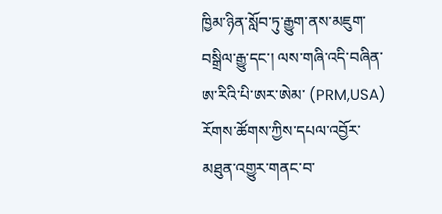ཁྱིམ་ཉིན་སློབ་ཏུ་རྒྱུག་ནས་མཇུག་བསྒྲིལ་རྒྱུ་དང་། ལས་གཞི་འདི་བཞིན་ཨ་རིའི་པི་ཨར་ཨེམ་ (PRM,USA) རོགས་ཚོགས་ཀྱིས་དཔལ་འབྱོར་མཐུན་འགྱུར་གནང་བ་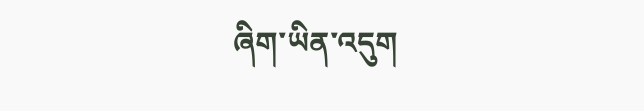ཞིག་ཡིན་འདུག